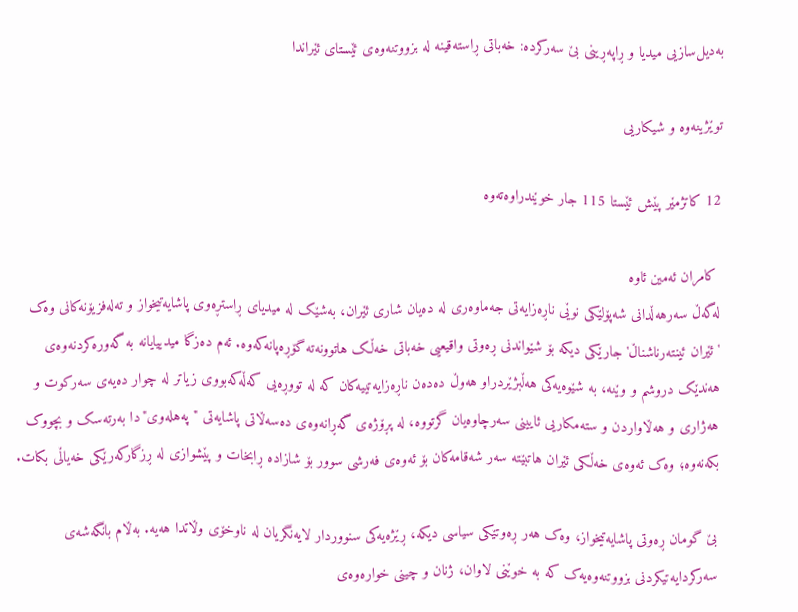بەدیل‌سازیی میدیا و ڕاپەڕینی بێ سەرکردە: خەباتی ڕاستەقینە لە بزووتنەوەی ئێستای ئێراندا

توێژینەوە و شیکاریی

12 کاتژمێر پێش ئێستا‌ 115 جار خوێندراوه‌ته‌وه

 کامران ئەمین ئاوە
لەگەڵ سەرهەڵدانی شەپۆلێکی نوێی ناڕەزایەتی جەماوەری لە دەیان شاری ئێران، بەشێک لە میدیای ڕاستڕەوی پاشایەتیخواز و تەلەفزیۆنەکانی وەک 'ئێران ئینتەرناشناڵ' جارێکی دیکە بۆ شێواندنی ڕەوتی واقیعیی خەباتی خەڵک هاتوونەتە گۆڕەپانەکەوە. ئەم دەزگا میدییایانە بە گەورەکردنەوەی هەندێک دروشم و وێنە، بە شێوەیەکی هەڵبژێردراو هەوڵ دەدەن ناڕەزایەتییەکان کە لە تووڕەیی کەڵەکەبووی زیاتر لە چوار دەیەی سەرکوت و هەژاری و هەڵاواردن و ستەمکاریی ئایینی سەرچاوەیان گرتووە، لە پڕۆژەی گەڕانەوەی دەسەڵاتی پاشایەتی "پەهلەوی"دا بەرتەسک و بچووک بکەنەوە؛ وەک ئەوەی خەڵکی ئێران هاتبێتە سەر شەقامەکان بۆ ئەوەی فەرشی سوور بۆ شازاده ڕابخات و پێشوازی لە ڕزگارکەرێکی خەیاڵی بکات.

بێ گومان ڕەوتی پاشایەتیخواز، وەک هەر ڕەوتێکی سیاسی دیکە، ڕێژەیەکی سنووردار لایەنگریان لە ناوخۆی وڵاتدا هەیە. بەڵام بانگەشەی سەرکردایەتیکردنی بزووتنەوەیەک کە بە خوێنی لاوان، ژنان و چینی خوارەوەی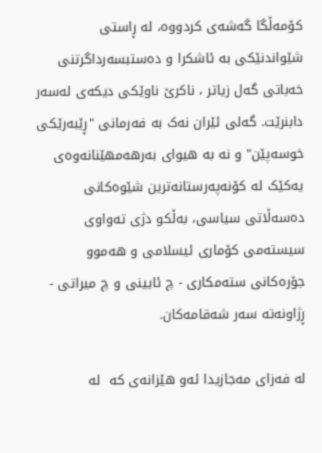کۆمەڵگا گەشەی کردووە، لە ڕاستی شێواندنێکی بە ئاشکرا و دەستبسەرداگرتنی خەباتی گەل زیاتر ، ناکرێ ناوێکی دیکەی لەسەر دابنرێت. گەلی ئێران نەک بە فەرمانی "ڕێبەرێکی خوسەپێن" و نە بە هیوای بەرهەمهێنانەوەی یەکێک لە کۆنەپەرستانەترین شێوەکانی دەسەڵاتی سیاسی، بەڵکو دژی تەواوی سیستەمی کۆماری ئیسلامی و هەموو جۆرەکانی ستەمکاری - چ ئایینی و چ میراتی - ڕژاونەتە سەر شەقامەکان.

لە فەزای مەجازیدا ئەو هێزانەی کە  لە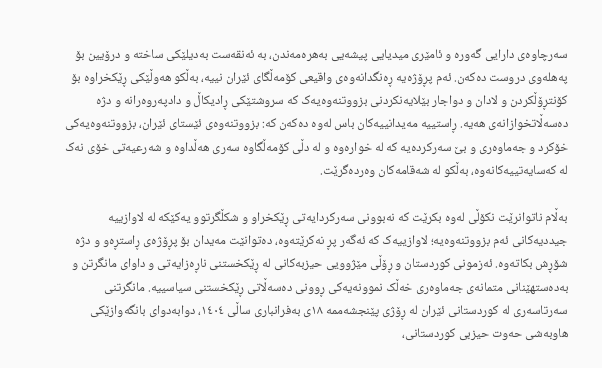سەرچاوەی دارایی گەورە و ئامێری میدیایی پیشەیی بەهرەمەندن، بە ئەنقەست بەدیلێکی ساختە و درۆیین بۆ پەهلەوی دروست دەکەن. ئەم پڕۆژەیە ڕەنگدانەوەی واقیعی کۆمەڵگای ئێران نییە، بەڵکو هەوڵێکی ڕێکخراوە بۆ کۆنتڕۆڵکردن و لادان و دواجار بێلایەنکردنی بزووتنەوەیەک کە سروشتێکی ڕادیکاڵ و دادپەروەرانە و دژە دەسەڵاتخوازانەی هەیە. ڕاستییە مەیدانییەکان باس لەوە دەکەن که: بزووتنەوەی ئێستای ئێران، بزووتنەوەیەکی خۆکرد و جەماوەری و بێ سەرکردەیە کە لە خوارەوە و لە دڵی کۆمەڵگاوە سەری هەڵداوە و شەرعیەتی خۆی نەک لە کەسایەتییەکانەوە، بەڵکو لە شەقامەکان وەردەگرێت.

بەڵام ناتوانرێت نکۆڵی لەوە بکرێت کە نەبوونی سەرکردایەتی ڕێکخراو و شکڵگرتوو یەکێکە لە لاوازییە جیددیەکانی ئەم بزووتنەوەیە؛ لاوازییەک کە ئەگەر پڕ نەکرێتەوە، دەتوانێت مەیدان بۆ پڕۆژەی ڕاستڕەو و دژە شۆڕش بکاتەوە. ئەزمونی کوردستان و ڕۆڵی مێژوویی حیزبەکانی لە ڕێکخستنی ناڕەزایەتی و داوای مانگرتن و بەدەستهێنانی متمانەی جەماوەری خەڵک نموونەیەکی ڕوونی دەسەڵاتی ڕێکخستنی سیاسییە. مانگرتنی سەرتاسەری لە کوردستانی ئێران لە ڕۆژی پێنجشەممە ١٨ی بەفرانباری ساڵی ١٤٠٤، دوابەدوای بانگەوازێکی هاوبەشی حەوت حیزبی کوردستانی،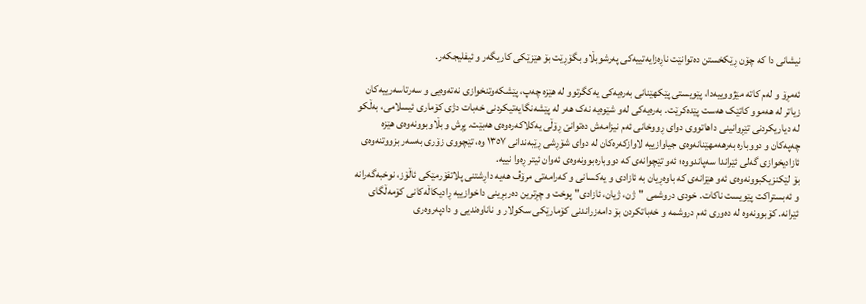نیشانی دا کە چۆن ڕێکخستن دەتوانێت ناڕەزایەتییەکی پەرشوبڵاو بگۆڕێت بۆ هێزێکی کاریگەر و ئیفلیجکەر.

ئەمڕۆ و لەم کاته مێژووییەدا، پێویستی پێکهێنانی بەرەیەکی یەکگرتوو لە هێزه چەپ، پێشکەوتنخوازی نەتەوەیی و سەرتاسەرییەکان زیاتر لە هەموو کاتێک هەست پێدەکرێت. بەرەیەکی لەو شێوەیە نەک هەر لە پێشەنگایەتیکردنی خەبات دژی کۆماری ئیسلامی، بەڵکو لە دیاریکردنی تێڕوانینی داهاتووی دوای ڕووخانی ئەم نیزامەش دەتوانێ ڕۆڵی یەکلاکەرەوەی هەبێت. پڕش و بڵاوبوونەوەی هێزە چەپەکان و دووبارە بەرهەمهێنانەوەی جیاوازییە لاوازکەرەکان لە دوای شۆڕشی ڕێبەندانی ١٣٥٧ وە، تێچووی زۆری بەسەر بزووتنەوەی ئازادیخوازی گەلی ئێراندا سەپاندووە؛ ئەو تێچوانەی کە دووبارەبوونەوەی ئەوان ئیتر ڕەوا نییە.
بۆ لێکنزیکبوونەوەی ئەو هێزانەی کە باوەڕیان بە ئازادی و یەکسانی و کەرامەتی مرۆڤ هەیە داڕشتنی پلاتفۆرمێکی ئاڵۆز، نوخبەگەرانە و ئەبستراکت پێویست ناکات. خودی دروشمی "ژن، ژیان، ئازادی" پوخت و چڕترین دەربڕینی داخوازییە ڕادیکاڵەکانی کۆمەڵگای ئێرانە. کۆبوونەوە لە دەوری ئەم دروشمە و خەباتکردن بۆ دامەزراندنی کۆمارێکی سکولار و ناناوەندیی و دادپەروەری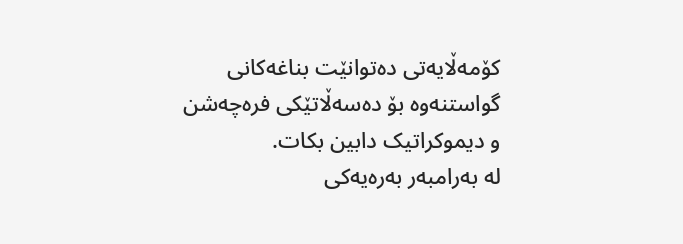کۆمەڵایەتی دەتوانێت بناغەکانی گواستنەوە بۆ دەسەڵاتێکی فرەچەشن و دیموکراتیک دابین بکات.
لە بەرامبەر بەرەیەکی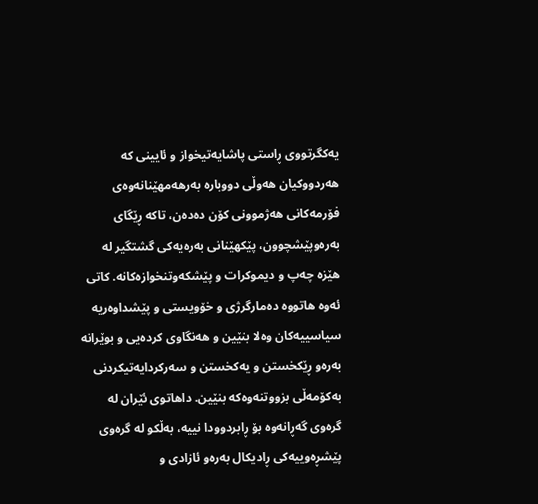یەکگرتووی ڕاستی پاشایەتیخواز و ئایینی کە هەردووکیان هەوڵی دووبارە بەرهەمهێنانەوەی فۆرمەکانی هەژموونی کۆن دەدەن، تاکە ڕێگای بەرەوپێشچوون، پێکهێنانی بەرەیەکی گشتگیر لە هێزە چەپ و دیموکرات و پێشکەوتنخوازەکانە. کاتی ئەوە هاتووە دەمارگرژی و خۆویستی و پێشداوەریە سیاسییەکان وەلا بنێین و هەنگاوی کردەیی و بوێرانە بەرەو ڕێکخستن و یەکخستن و سەرکردایەتیکردنی بەکۆمەڵی بزووتنەوەکە بنێین. داهاتوی ئێران لە گرەوی گەڕانەوە بۆ ڕابردوودا نییە، بەڵکو لە گرەوی پێشڕەوییەکی ڕادیکال بەرەو ئازادی و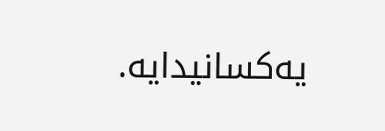یەکسانیدایە.